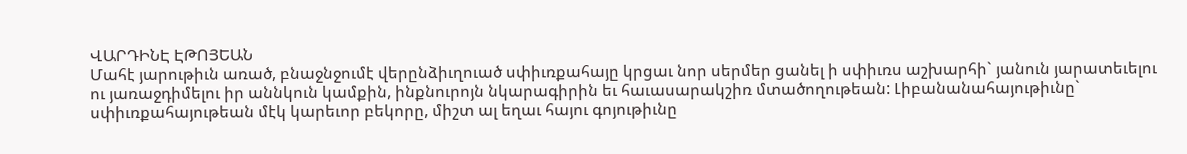ՎԱՐԴԻՆԷ ԷԹՈՅԵԱՆ
Մահէ յարութիւն առած, բնաջնջումէ վերընձիւղուած սփիւռքահայը կրցաւ նոր սերմեր ցանել ի սփիւռս աշխարհի` յանուն յարատեւելու ու յառաջդիմելու իր աննկուն կամքին, ինքնուրոյն նկարագիրին եւ հաւասարակշիռ մտածողութեան: Լիբանանահայութիւնը` սփիւռքահայութեան մէկ կարեւոր բեկորը, միշտ ալ եղաւ հայու գոյութիւնը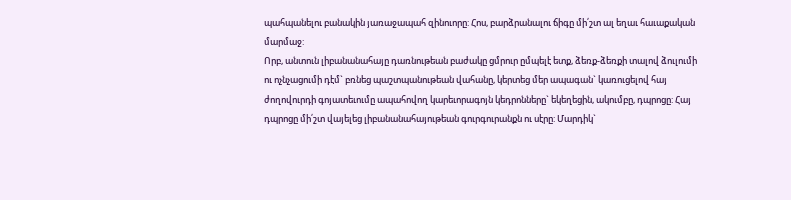պահպանելու բանակին յառաջապահ զինուորը: Հոս, բարձրանալու ճիգը մի՛շտ ալ եղաւ հաւաքական մարմաջ:
Որբ, անտուն լիբանանահայը դառնութեան բաժակը ցմրուր ըմպելէ ետք, ձեռք-ձեռքի տալով ձուլումի ու ոչնչացումի դէմ` բռնեց պաշտպանութեան վահանը, կերտեց մեր ապագան` կառուցելով հայ ժողովուրդի գոյատեւումը ապահովող կարեւորագոյն կեդրոնները` եկեղեցին, ակումբը, դպրոցը: Հայ դպրոցը մի՛շտ վայելեց լիբանանահայութեան գուրգուրանքն ու սէրը: Մարդիկ`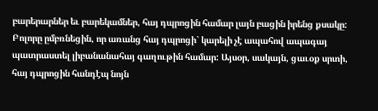բարերարներ եւ բարեկամներ, հայ դպրոցին համար լայն բացին իրենց քսակը: Բոլորը ըմբռնեցին, որ առանց հայ դպրոցի` կարելի չէ ապահով ապագայ պատրաստել լիբանանահայ գաղութին համար: Այսօր, սակայն, ցաւօք սրտի, հայ դպրոցին հանդէպ նոյն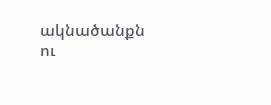ակնածանքն ու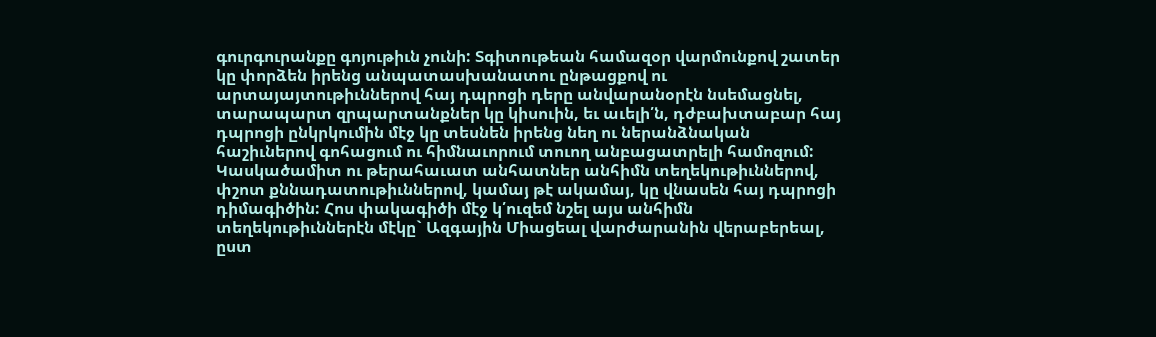գուրգուրանքը գոյութիւն չունի: Տգիտութեան համազօր վարմունքով շատեր կը փորձեն իրենց անպատասխանատու ընթացքով ու արտայայտութիւններով հայ դպրոցի դերը անվարանօրէն նսեմացնել, տարապարտ զրպարտանքներ կը կիսուին, եւ աւելի՛ն, դժբախտաբար հայ դպրոցի ընկրկումին մէջ կը տեսնեն իրենց նեղ ու ներանձնական հաշիւներով գոհացում ու հիմնաւորում տուող անբացատրելի համոզում: Կասկածամիտ ու թերահաւատ անհատներ անհիմն տեղեկութիւններով, փշոտ քննադատութիւններով, կամայ թէ ակամայ, կը վնասեն հայ դպրոցի դիմագիծին: Հոս փակագիծի մէջ կ՛ուզեմ նշել այս անհիմն տեղեկութիւններէն մէկը` Ազգային Միացեալ վարժարանին վերաբերեալ, ըստ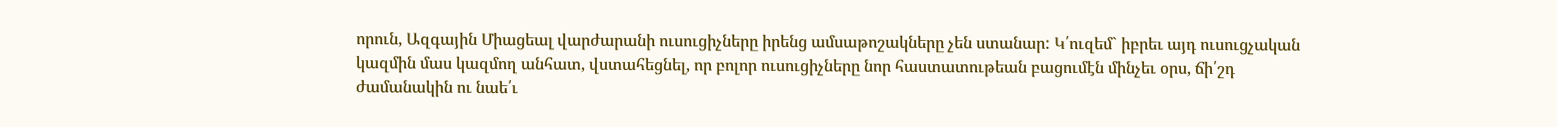որուն, Ազգային Միացեալ վարժարանի ուսուցիչները իրենց ամսաթոշակները չեն ստանար: Կ՛ուզեմ` իբրեւ այդ ուսուցչական կազմին մաս կազմող անհատ, վստահեցնել, որ բոլոր ուսուցիչները նոր հաստատութեան բացումէն մինչեւ օրս, ճի՛շդ ժամանակին ու նաե՛ւ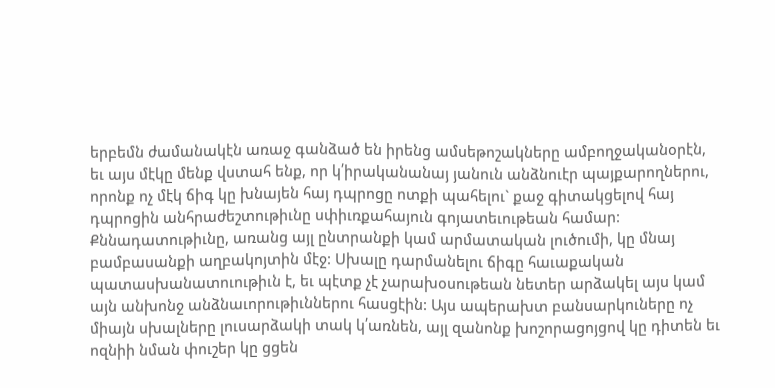երբեմն ժամանակէն առաջ գանձած են իրենց ամսեթոշակները ամբողջականօրէն, եւ այս մէկը մենք վստահ ենք, որ կ՛իրականանայ յանուն անձնուէր պայքարողներու, որոնք ոչ մէկ ճիգ կը խնայեն հայ դպրոցը ոտքի պահելու` քաջ գիտակցելով հայ դպրոցին անհրաժեշտութիւնը սփիւռքահայուն գոյատեւութեան համար:
Քննադատութիւնը, առանց այլ ընտրանքի կամ արմատական լուծումի, կը մնայ բամբասանքի աղբակոյտին մէջ: Սխալը դարմանելու ճիգը հաւաքական պատասխանատուութիւն է, եւ պէտք չէ չարախօսութեան նետեր արձակել այս կամ այն անխոնջ անձնաւորութիւններու հասցէին: Այս ապերախտ բանսարկուները ոչ միայն սխալները լուսարձակի տակ կ՛առնեն, այլ զանոնք խոշորացոյցով կը դիտեն եւ ոզնիի նման փուշեր կը ցցեն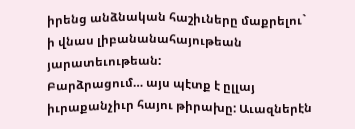իրենց անձնական հաշիւները մաքրելու` ի վնաս լիբանանահայութեան յարատեւութեան:
Բարձրացում… այս պէտք է ըլլայ իւրաքանչիւր հայու թիրախը: Աւազներէն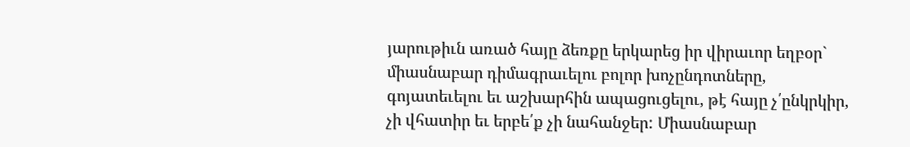յարութիւն առած հայը ձեռքը երկարեց իր վիրաւոր եղբօր` միասնաբար դիմագրաւելու բոլոր խոչընդոտները, գոյատեւելու եւ աշխարհին ապացուցելու, թէ հայը չ՛ընկրկիր, չի վհատիր եւ երբե՛ք չի նահանջեր: Միասնաբար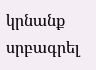կրնանք սրբագրել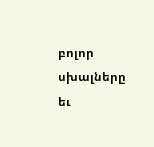բոլոր սխալները եւ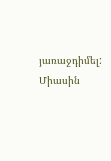յառաջդիմել: Միասին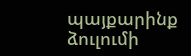պայքարինք ձուլումի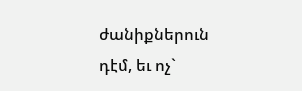ժանիքներուն դէմ, եւ ոչ`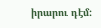իրարու դէմ: